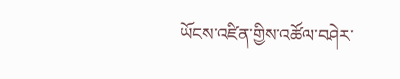ཡོངས་འཛིན་གྱིས་འཚོལ་བཤེར་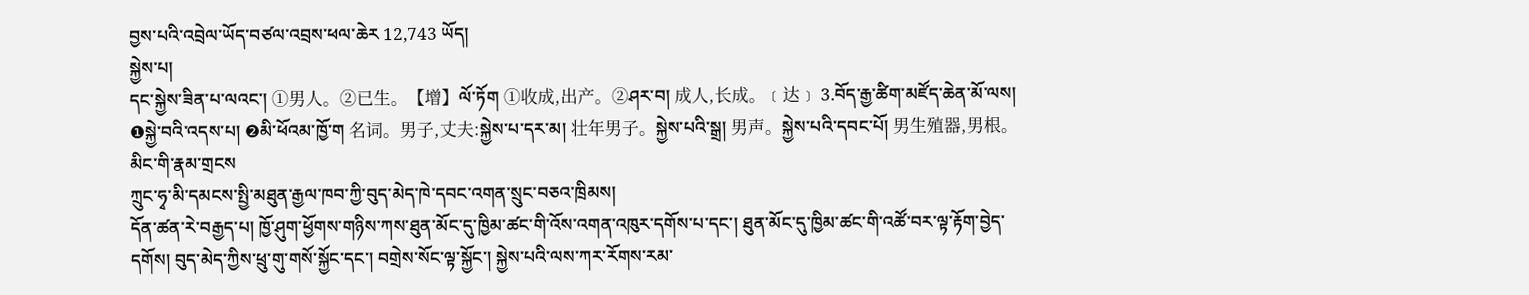བྱས་པའི་འབྲེལ་ཡོད་བཙལ་འབྲས་ཕལ་ཆེར 12,743 ཡོད།
སྐྱེས་པ།
དང་སྐྱེས་ཟིན་པ་ལའང་། ①男人。②已生。【增】ལོ་ཏོག ①收成,出产。②ཤར་བ། 成人,长成。﹝达﹞ 3.བོད་རྒྱ་ཚིག་མཛོད་ཆེན་མོ་ལས། ❶སྐྱེ་བའི་འདས་པ། ❷མི་ཕོའམ་ཁྱོ་ག 名词。男子,丈夫:སྐྱེས་པ་དར་མ། 壮年男子。སྐྱེས་པའི་སྒྲ། 男声。སྐྱེས་པའི་དབང་པོ། 男生殖器,男根。མིང་གི་རྣམ་གྲངས
ཀྲུང་ཧྭ་མི་དམངས་སྤྱི་མཐུན་རྒྱལ་ཁབ་ཀྱི་བུད་མེད་ཁེ་དབང་འགན་སྲུང་བཅའ་ཁྲིམས།
དོན་ཚན་རེ་བརྒྱད་པ། ཁྱོ་ཤུག་ཕྱོགས་གཉིས་ཀས་ཐུན་མོང་དུ་ཁྱིམ་ཚང་གི་འོས་འགན་འཁུར་དགོས་པ་དང་། ཐུན་མོང་དུ་ཁྱིམ་ཚང་གི་འཚོ་བར་ལྟ་རྟོག་བྱེད་དགོས། བུད་མེད་ཀྱིས་ཕྲུ་གུ་གསོ་སྐྱོང་དང་། བགྲེས་སོང་ལྟ་སྐྱོང་། སྐྱེས་པའི་ལས་ཀར་རོགས་རམ་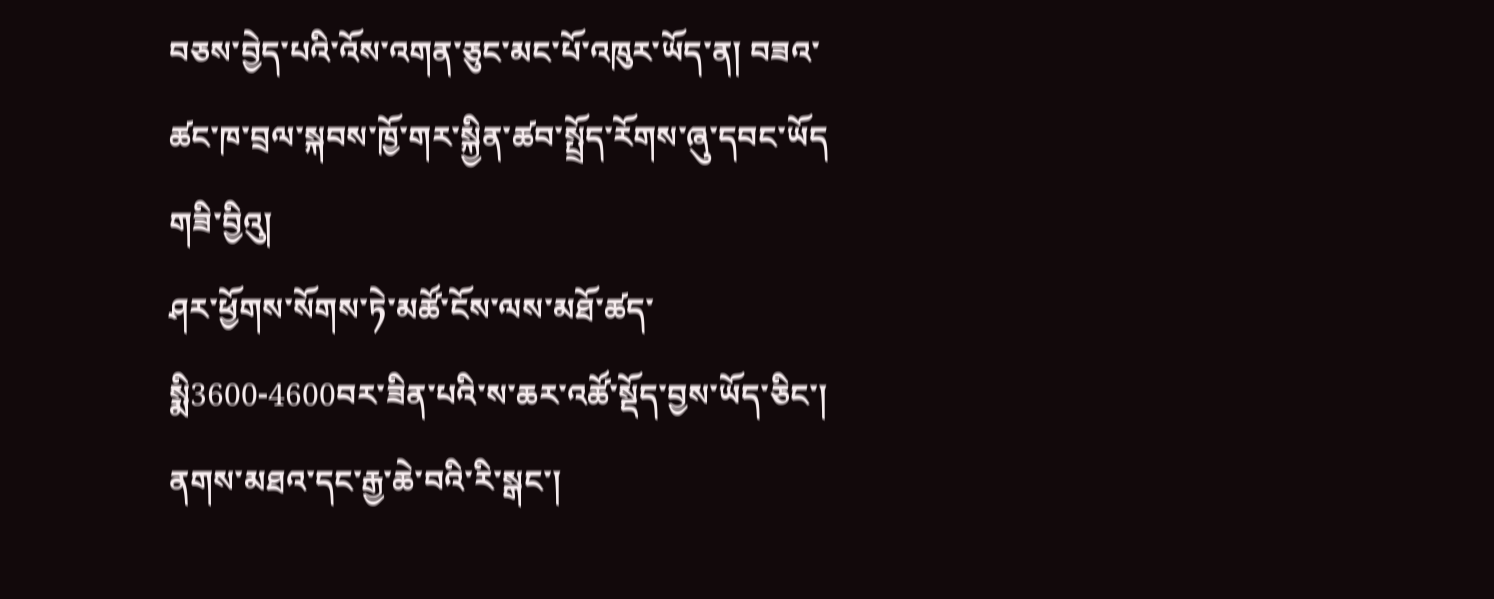བཅས་བྱེད་པའི་འོས་འགན་ཅུང་མང་པོ་འཁུར་ཡོད་ན། བཟའ་ཚང་ཁ་བྲལ་སྐབས་ཁྱོ་གར་སྐྱིན་ཚབ་སྤྲོད་རོགས་ཞུ་དབང་ཡོད
གཟི་བྱིའུ།
ཤར་ཕྱོགས་སོགས་ཏེ་མཚོ་ངོས་ལས་མཐོ་ཚད་སྨི3600-4600བར་ཟིན་པའི་ས་ཆར་འཚོ་སྡོད་བྱས་ཡོད་ཅིང་། ནགས་མཐའ་དང་རྒྱ་ཆེ་བའི་རི་སྒང་།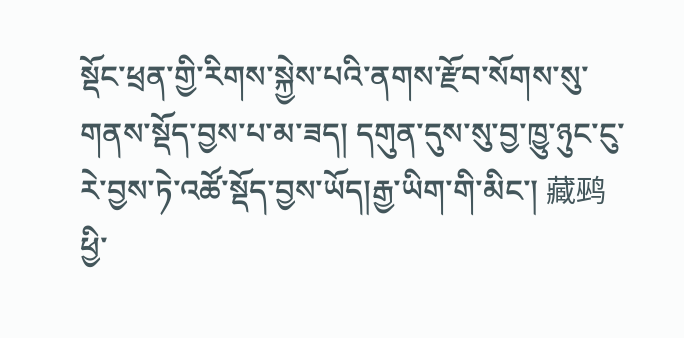སྡོང་ཕྲན་གྱི་རིགས་སྐྱེས་པའི་ནགས་རྫོབ་སོགས་སུ་གནས་སྡོད་བྱས་པ་མ་ཟད། དགུན་དུས་སུ་བྱ་ཁྱུ་ཉུང་ངུ་རེ་བྱས་ཏེ་འཚོ་སྡོད་བྱས་ཡོད།རྒྱ་ཡིག་གི་མིང་། 藏鹀 ཕྱི་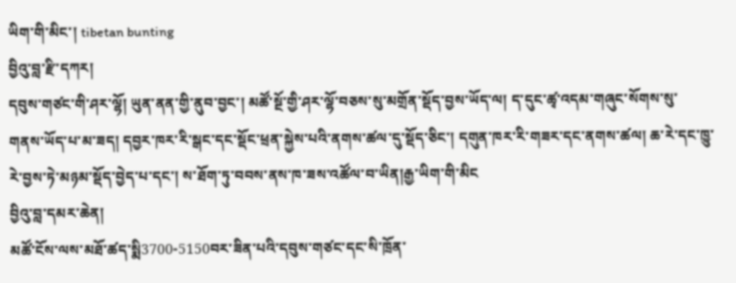ཡིག་གི་མིང་། tibetan bunting
བྱིའུ་བླ་རྫི་དཀར།
དབུས་གཙང་གི་ཤར་ལྷོ། ཡུན་ནན་གྱི་ནུབ་བྱང་། མཚོ་སྔོ་གྱི་ཤར་ལྷོ་བཅས་སུ་མགྲོན་སྡོད་བྱས་ཡོད་ལ། ད་དུང་ཚྭ་འདམ་གཞུང་སོགས་སུ་གནས་ཡོད་པ་མ་ཟད། དབྱར་ཁར་རི་སྒང་དང་སྡོང་ཕྲན་སྐྱེས་པའི་ནགས་ཚལ་དུ་སྡོད་ཅིང་། དགུན་ཁར་རི་གཟར་དང་ནགས་ཚལ། ཆ་རེ་དང་ཁྱུ་རེ་བྱས་ཏེ་མཉམ་སྡོད་བྱེད་པ་དང་། ས་ཐོག་ཏུ་བབས་ནས་ཁ་ཟས་འཚོལ་བ་ཡིན།རྒྱ་ཡིག་གི་མིང
བྱིའུ་བླ་དམར་ཆེན།
མཚོ་ངོས་ལས་མཐོ་ཚད་སྨི3700-5150བར་ཟིན་པའི་དབུས་གཙང་དང་སི་ཁྲོན་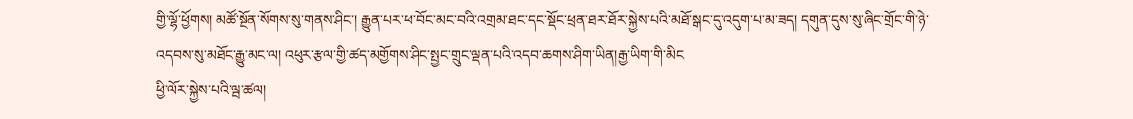གྱི་ལྷོ་ཕྱོགས། མཚོ་སྔོན་སོགས་སུ་གནས་ཤིང་། རྒྱུན་པར་ཕ་བོང་མང་བའི་འགྲམ་ཐང་དང་སྡོང་ཕྲན་ཐར་ཐོར་སྐྱེས་པའི་མཐོ་སྒང་དུ་འདུག་པ་མ་ཟད། དགུན་དུས་སུ་ཞིང་གྲོང་གི་ཉེ་འདབས་སུ་མཐོང་རྒྱུ་མང་ལ། འཕུར་རྩལ་གྱི་ཚད་མགྱོགས་ཤིང་སྤྱང་གྲུང་ལྡན་པའི་འདབ་ཆགས་ཤིག་ཡིན།རྒྱ་ཡིག་གི་མིང
ཕྱི་ལོར་སྐྱེས་པའི་ལྦ་ཚལ།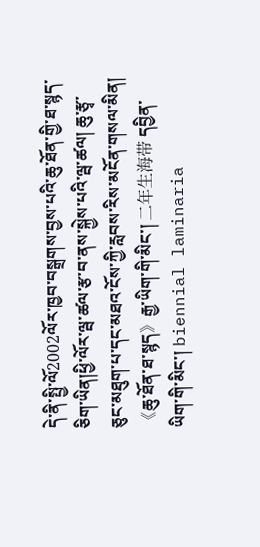དེ་ནི་སྤྱི་ལོ2002ལོར་ཁྱབ་བསྒྲགས་བྱས་པའི་ཆུ་ཐོན་གྱི་ཐ་སྙད་ཅིག་ཡིན།ཕྱི་ལོར་ལྦ་ཚལ་རྩ་བ་ནས་སྐྱེས་པའི་ལྦ་ཚལ། ཆུ་རྩྭ་ཅུང་མཐུག་པ་དང་མཐའ་ངོས་ཀྱི་རླབས་རིས་མངོན་གསལ་མིན། 《ཆུ་ཐོན་ཐ་སྙད》རྒྱ་ཡིག་གི་མིང་། 二年生海带 དབྱིན་ཡིག་གི་མིང་། biennial laminaria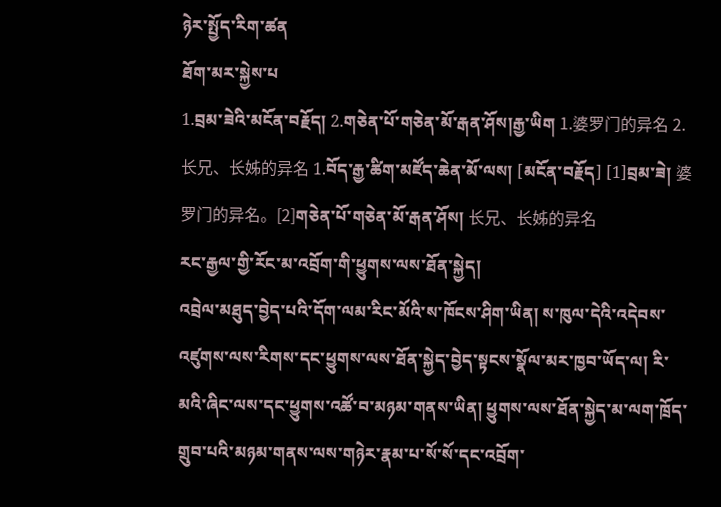ཉེར་སྤྱོད་རིག་ཚན
ཐོག་མར་སྐྱེས་པ
1.བྲམ་ཟེའི་མངོན་བརྗོད། 2.གཅེན་པོ་གཅེན་མོ་རྒན་ཤོས།རྒྱ་ཡིག 1.婆罗门的异名 2.长兄、长姊的异名 1.བོད་རྒྱ་ཚིག་མཛོད་ཆེན་མོ་ལས། [མངོན་བརྗོད] [1]བྲམ་ཟེ། 婆罗门的异名。[2]གཅེན་པོ་གཅེན་མོ་རྒན་ཤོས། 长兄、长姊的异名
རང་རྒྱལ་གྱི་རོང་མ་འབྲོག་གི་ཕྱུགས་ལས་ཐོན་སྐྱེད།
འབྲེལ་མཐུད་བྱེད་པའི་དོག་ལམ་རིང་མོའི་ས་ཁོངས་ཤིག་ཡིན། ས་ཁུལ་དེའི་འདེབས་འཛུགས་ལས་རིགས་དང་ཕྱུགས་ལས་ཐོན་སྐྱེད་བྱེད་སྟངས་སྣོལ་མར་ཁྱབ་ཡོད་ལ། རི་མའི་ཞིང་ལས་དང་ཕྱུགས་འཚོ་བ་མཉམ་གནས་ཡིན། ཕྱུགས་ལས་ཐོན་སྐྱེད་མ་ལག་ཁྲོད་གྲུབ་པའི་མཉམ་གནས་ལས་གཉེར་རྣམ་པ་སོ་སོ་དང་འབྲོག་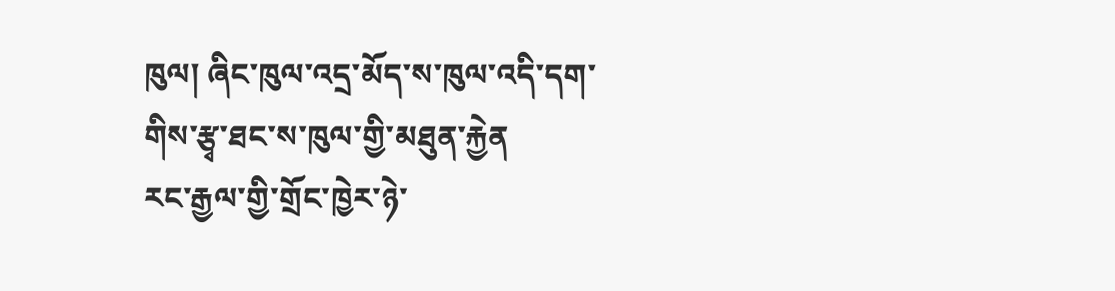ཁུལ། ཞིང་ཁུལ་འདྲ་མོད་ས་ཁུལ་འདི་དག་གིས་རྩྭ་ཐང་ས་ཁུལ་གྱི་མཐུན་རྐྱེན
རང་རྒྱལ་གྱི་གྲོང་ཁྱེར་ཉེ་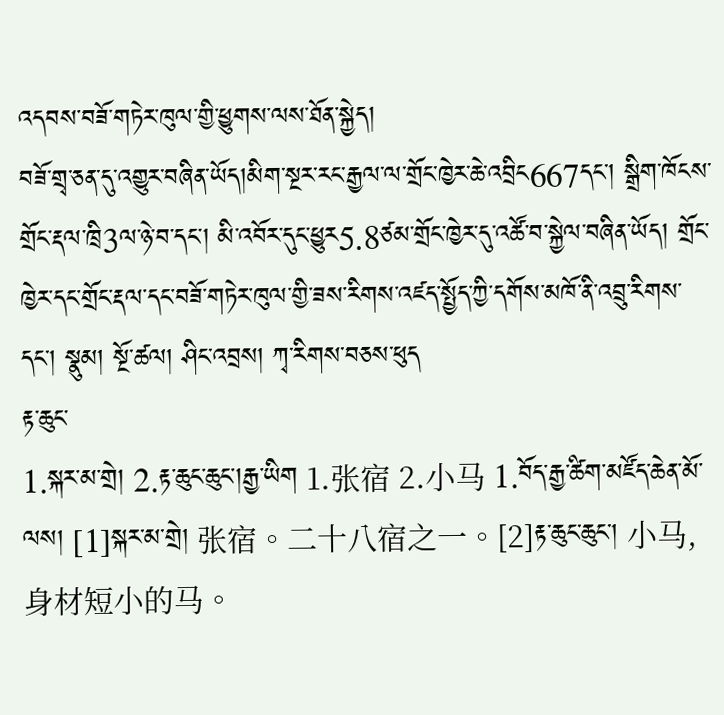འདབས་བཟོ་གཏེར་ཁུལ་གྱི་ཕྱུགས་ལས་ཐོན་སྐྱེད།
བཟོ་གྲྭ་ཅན་དུ་འགྱུར་བཞིན་ཡོད།མིག་སྔར་རང་རྒྱལ་ལ་གྲོང་ཁྱེར་ཆེ་འབྲིང667དང་། སྒྲིག་ཁོངས་གྲོང་རྡལ་ཁྲི3ལ་ཉེ་བ་དང་། མི་འབོར་དུང་ཕྱུར5.8ཙམ་གྲོང་ཁྱེར་དུ་འཚོ་བ་སྐྱེལ་བཞིན་ཡོད། གྲོང་ཁྱེར་དང་གྲོང་རྡལ་དང་བཟོ་གཏེར་ཁུལ་གྱི་ཟས་རིགས་འཛད་སྤྱོད་ཀྱི་དགོས་མཁོ་ནི་འབྲུ་རིགས་དང་། སྣུམ། སྔོ་ཚལ། ཤིང་འབྲས། ཀྭ་རིགས་བཅས་ཕུད
རྟ་ཆུང་
1.སྐར་མ་གྲེ། 2.རྟ་ཆུང་ཆུང་།རྒྱ་ཡིག 1.张宿 2.小马 1.བོད་རྒྱ་ཚིག་མཛོད་ཆེན་མོ་ལས། [1]སྐར་མ་གྲེ། 张宿。二十八宿之一。[2]རྟ་ཆུང་ཆུང་། 小马,身材短小的马。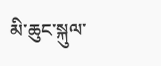མི་ཆུང་སྐུལ་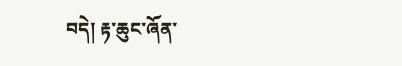བདེ། རྟ་ཆུང་ཞོན་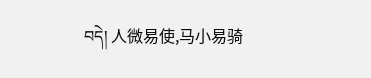བདེ། 人微易使,马小易骑